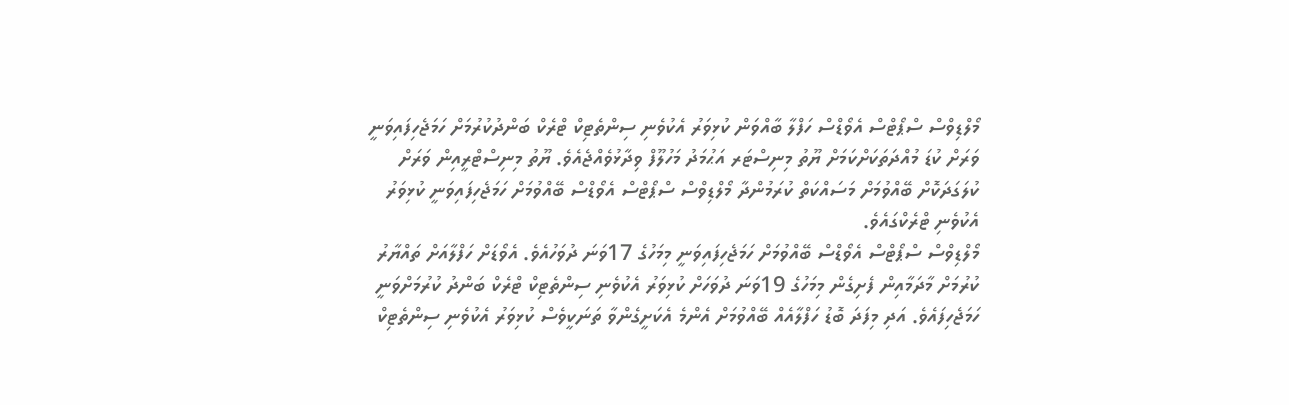މޯލްޑިވްސް ސްޕޯޓްސް އެވޯޑްސް ހަފްލާ ބާއްވަން ކުޅިވަރު އެކުވެނި ސިންތެޓިކް ޓްރެކް ބަންދުކުރުމަށް ހަމަޖެހިފައިވަނީ ވަރަށް ކުޑަ މުއްދަތަކަށްކަމަށް ޔޫތު މިނިސްޓަރ އަޙުމަދު މަހުލޫފް ވިދާޅުވެއްޖެއެވެ. ޔޫތު މިނިސްޓްރީއިން ވަރަށް ކުލަގަދަކޮށް ބޭއްވުމަށް މަސައްކަތް ކުރަމުންދާ މޯލްޑިވްސް ސްޕޯޓްސް އެވޯޑްސް ބޭއްވުމަށް ހަމަޖެހިފައިވަނީ ކުޅިވަރު އެކުވެނި ޓްރެކްގައެވެ.
މޯލްޑިވްސް ސްޕޯޓްސް އެވޯޑްސް ބޭއްވުމަށް ހަމަޖެހިފައިވަނީ މިމަހުގެ 17ވަނަ ދުވަހުއެވެ. އެވޯޑަށް ހަފްލާއަށް ތައްޔާރު ކުރުމަށް މާދަމާއިން ފެށިގެން މިމަހުގެ 19ވަނަ ދުވަހަށް ކުޅިވަރު އެކުވެނި ސިންތެޓިކް ޓްރެކް ބަންދު ކުރުމަށްވަނީ ހަމަޖެހިފައެވެ. އަދި މިފަދަ ބޮޑު ހަފްލާއެއް ބޭއްވުމަށް އެންމެ އެކަށީގެންވާ ތަނަކީވެސް ކުޅިވަރު އެކުވެނި ސިންތެޓިކް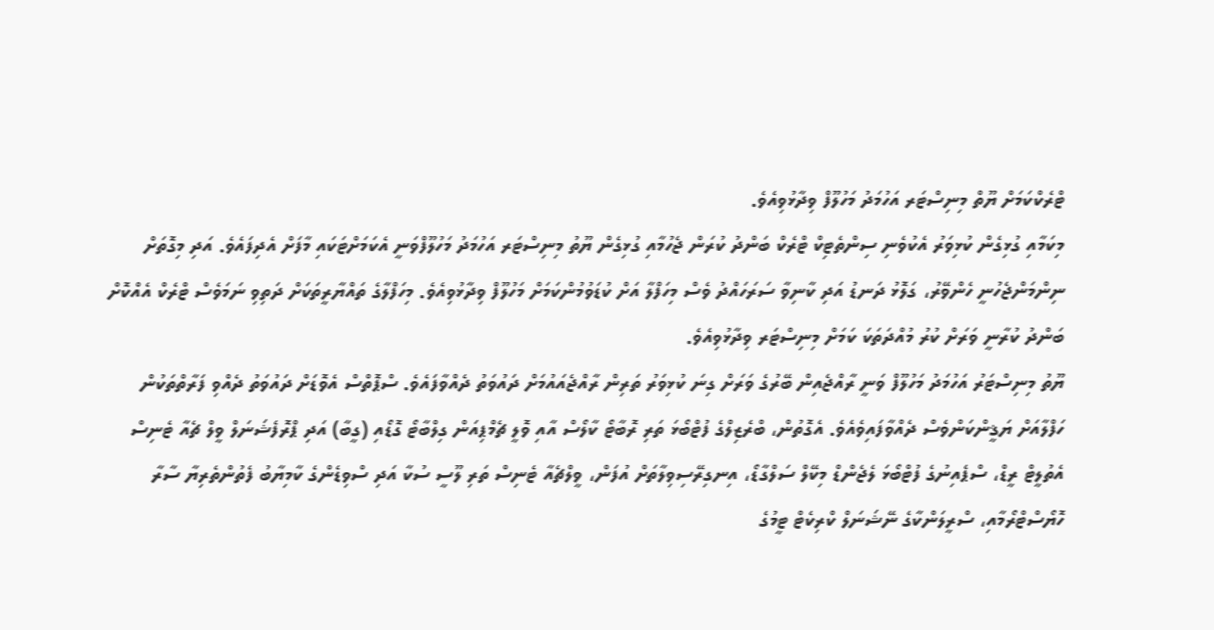ޓްރެކްކަމަށް ޔޫތް މިނިސްޓަރ އަހުމަދު މަހުލޫފް ވިދާޅުވިއެވެ.
މިކަމާއި ގުޅިގެން ކުޅިވަރު އެކުވެނި ސިންތެޓިކް ޓްރެކް ބަންދު ކުރަން ޖެހުމާއި ގުޅިގެން ޔޫތު މިނިސްޓަރ އަހުމަދު މަހުލޫފްވަނީ އެކަމަށްޓަކައި މާފަށް އެދިފައެވެ. އަދި މިގޮތަށް ނިންމަންޖެހުނީ ހެންވޭރު، ގަލޮޅު ދަނޑު އަދި ކާނިވާ ސަރަހައްދު ވެސް މިހަފްލާ އަށް ކުޑަވުމުންކަމަށް މަހުލޫފް ވިދާޅުވިއެވެ. މިހަފްލާގެ ތައްޔާރީތަކަށް ދަތިވި ނަމަވެސް ޓްރެކް އެއްކޮށް ބަންދު ކުރާނީ ވަރަށް ކުރު މުއްދަތަކަ ކަމަށް މިނިސްޓަރ ވިދާޅުވިއެވެ.
ޔޫތު މިނިސްޓަރު އަހުމަދު މަހުލޫފް ވަނީ ރާއްޖެއިން ބޭރުގެ ވަރަށް ގިނަ ކުޅިވަރު ތަރިން ރާއްޖެއައުމަށް ދައުވަތު ދެއްވާފައެވެ. ސްޕޮތްސް އެވޮޑަށް ދައުވަތު ދެއްވި ފަރާތްތަކުން ހަފްލާއަށް ޔަޤީންކަންވެސް ދެއްވާފައިވެއެވެ. އެގޮތުން، ބްރެޒިލްގެ ފުޓްބޯޅަ ތަރި ރޮބާޓޯ ކާލޯސް އާއި ވޮލީ ޗެމްޕިއަން ގިލްބާޓޯ ގޮޑޯއި (ގީބާ) އަދި ޕްރޮފެޝަނަލް ވީލް ޗެއާ ޓެނިސް އެތުލީޓް ރީޑް، ސްޕެއިނުގެ ފުޓްބޯޅަ ލެޖެންޑް މިކޭލް ސަލްގާޑޯ، އިނގިރޭސިވިލާތަށް އުފަން، ވީލްޗެއާ ޓެނިސް ތަރި ލޫސީ ސުކާ އަދި ސްވިޑެންގެ ކާމިޔާބު ފެތުންތެރިޔާ ސާރާ ހޮޔޯސްޓްރޯމާއި، ސްރީލަންކާގެ ނޭޝަނަލް ކްރިކެޓް ޓީމުގެ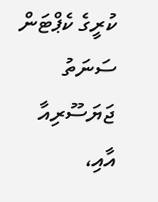ކުރީގެ ކެޕްޓަން ސަނަތު ޖަޔަސޫރިއާ އާއި،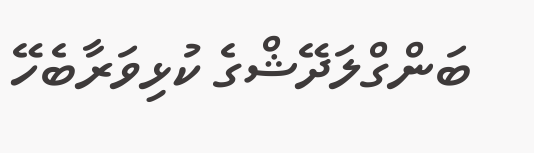ބަންގްލަދޭޝްގެ ކުޅިވަރާބެހޭ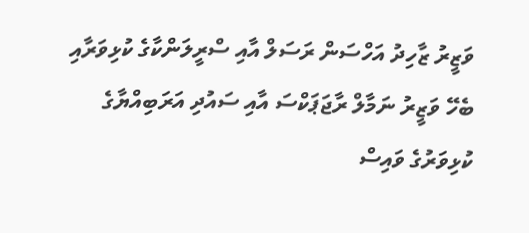ވަޒީރު ޒާހިދު އަހްސަން ރަސަލް އާއި ސްރީލަންކާގެ ކުޅިވަރާއި ބެހޭ ވަޒީރު ނަމާލް ރާޖަޕަކްސަ އާއި ސައުދި އަރަބިއްޔާގެ ކުޅިވަރުގެ ވައިސް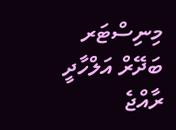މިނިސްޓަރ ބަދޭރް އަލްހާދީ ރާއްޖެ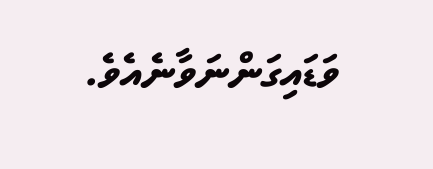ވަޑައިގަންނަވާނެއެވެ.